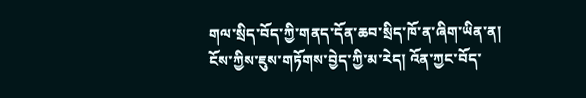གལ་སྲིད་བོད་ཀྱི་གནད་དོན་ཆབ་སྲིད་ཁོ་ན་ཞིག་ཡིན་ན། ངོས་ཀྱིས་ཇུས་གཏོགས་བྱེད་ཀྱི་མ་རེད། འོན་ཀྱང་བོད་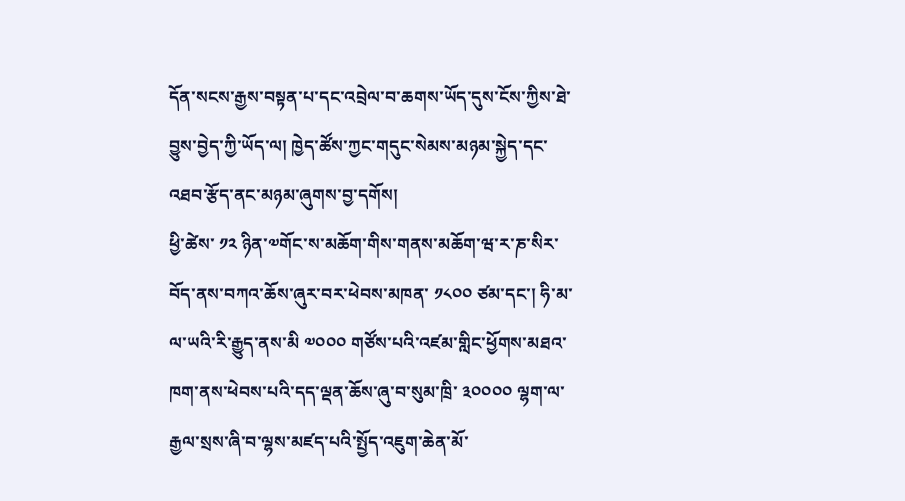དོན་སངས་རྒྱས་བསྟན་པ་དང་འབྲེལ་བ་ཆགས་ཡོད་དུས་ངོས་ཀྱིས་ཐེ་བྱུས་བྱེད་ཀྱི་ཡོད་ལ། ཁྱེད་ཚོས་ཀྱང་གདུང་སེམས་མཉམ་སྐྱེད་དང་འཐབ་རྩོད་ནང་མཉམ་ཞུགས་བྱ་དགོས།
ཕྱི་ཚེས་ ༡༢ ཉིན་༧གོང་ས་མཆོག་གིས་གནས་མཆོག་ཝ་ར་ཎ་སིར་བོད་ནས་བཀའ་ཆོས་ཞུར་བར་ཕེབས་མཁན་ ༡༨༠༠ ཙམ་དང་། ཧི་མ་ལ་ཡའི་རི་རྒྱུད་ནས་མི ༧༠༠༠ གཙོས་པའི་འཛམ་གླིང་ཕྱོགས་མཐའ་ཁག་ནས་ཕེབས་པའི་དད་ལྡན་ཆོས་ཞུ་བ་སུམ་ཁྲི་ ༣༠༠༠༠ ལྷག་ལ་རྒྱལ་སྲས་ཞི་བ་ལྷས་མཛད་པའི་སྤྱོད་འཇུག་ཆེན་མོ་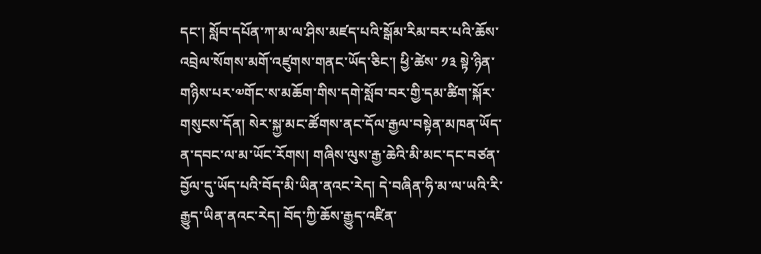དང་། སློབ་དཔོན་ཀ་མ་ལ་ཤིས་མཛད་པའི་སྒོམ་རིམ་བར་པའི་ཆོས་འབྲེལ་སོགས་མགོ་འཛུགས་གནང་ཡོད་ཅིང་། ཕྱི་ཚེས་ ༡༣ སྟེ་ཉིན་གཉིས་པར་༧གོང་ས་མཆོག་གིས་དགེ་སློབ་བར་གྱི་དམ་ཚིག་སྐོར་གསུངས་དོན། སེར་སྐྱ་མང་ཚོགས་ནང་དོལ་རྒྱལ་བསྟེན་མཁན་ཡོད་ན་དབང་ལ་མ་ཡོང་རོགས། གཞིས་ལུས་རྒྱ་ཆེའི་མི་མང་དང་བཙན་བྱོལ་དུ་ཡོད་པའི་བོད་མི་ཡིན་ནའང་རེད། དེ་བཞིན་ཧི་མ་ལ་ཡའི་རི་རྒྱུད་ཡིན་ནའང་རེད། བོད་ཀྱི་ཆོས་རྒྱུད་འཛིན་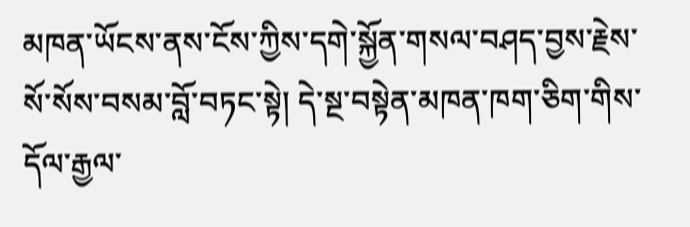མཁན་ཡོངས་ནས་ངོས་ཀྱིས་དགེ་སྐྱོན་གསལ་བཤད་བྱས་རྗེས་སོ་སོས་བསམ་བློ་བཏང་སྟེ། དེ་སྔ་བསྟེན་མཁན་ཁག་ཅིག་གིས་དོལ་རྒྱལ་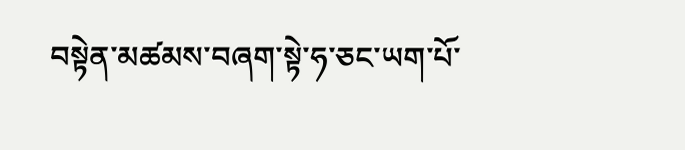བསྟེན་མཚམས་བཞག་སྟེ་ཧ་ཅང་ཡག་པོ་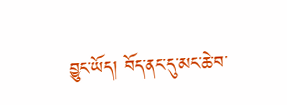བྱུང་ཡོད། བོད་ནང་དུ་མང་ཆེ་བ་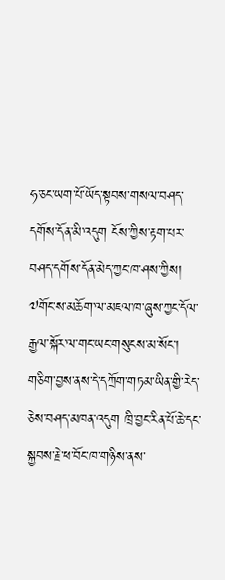ཧ་ཅང་ཡག་པོ་ཡོད་སྟབས་གསལ་བཤད་དགོས་དོན་མི་འདུག ངོས་ཀྱིས་རྟག་པར་བཤད་དགོས་དོན་མེད་ཀྱང་ཁ་ཤས་ཀྱིས། ༧གོང་ས་མཆོག་ལ་མཇལ་ཁ་ཞུས་ཀྱང་དོལ་རྒྱལ་སྐོར་ལ་གང་ཡང་གསུངས་མ་སོང་། གཅིག་བྱས་ནས་དེ་དཀྲོག་གཏམ་ཡིན་གྱི་རེད་ཅེས་བཤད་མཁན་འདུག ཁྲི་བྱང་རིན་པོ་ཆེ་དང་སྐྱབས་རྗེ་ཕ་བོང་ཁ་གཉིས་ནས་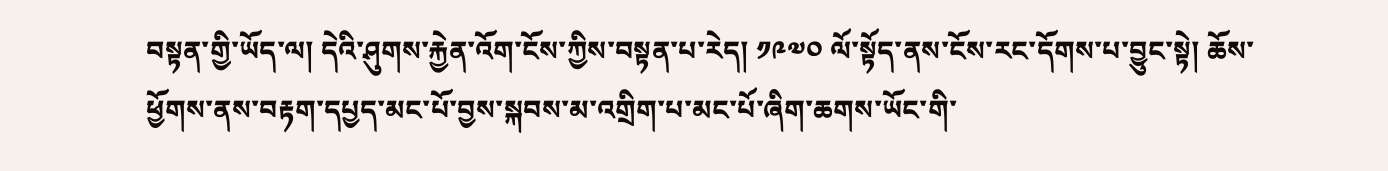བསྟན་གྱི་ཡོད་ལ། དེའི་ཤུགས་རྐྱེན་འོག་ངོས་ཀྱིས་བསྟན་པ་རེད། ༡༩༧༠ ལོ་སྟོད་ནས་ངོས་རང་དོགས་པ་བྱུང་སྟེ། ཆོས་ཕྱོགས་ནས་བརྟག་དཔྱད་མང་པོ་བྱས་སྐབས་མ་འགྲིག་པ་མང་པོ་ཞིག་ཆགས་ཡོང་གི་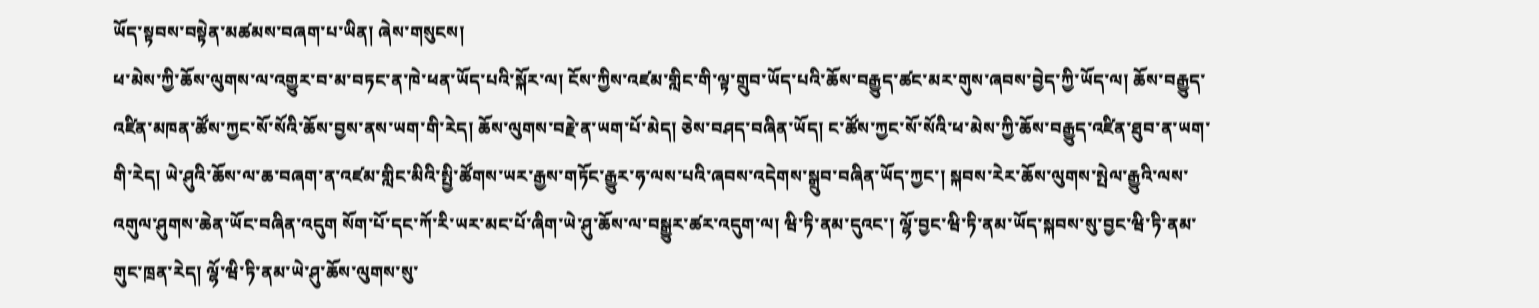ཡོད་སྟབས་བསྟེན་མཚམས་བཞག་པ་ཡིན། ཞེས་གསུངས།
ཕ་མེས་ཀྱི་ཆོས་ལུགས་ལ་འགྱུར་བ་མ་བཏང་ན་ཁེ་ཕན་ཡོད་པའི་སྐོར་ལ། ངོས་ཀྱིས་འཛམ་གླིང་གི་ལྟ་གྲུབ་ཡོད་པའི་ཆོས་བརྒྱུད་ཚང་མར་གུས་ཞབས་བྱེད་ཀྱི་ཡོད་ལ། ཆོས་བརྒྱུད་འཛིན་མཁན་ཚོས་ཀྱང་སོ་སོའི་ཆོས་བྱས་ནས་ཡག་གི་རེད། ཆོས་ལུགས་བརྗེ་ན་ཡག་པོ་མེད། ཅེས་བཤད་བཞིན་ཡོད། ང་ཚོས་ཀྱང་སོ་སོའི་ཕ་མེས་ཀྱི་ཆོས་བརྒྱུད་འཛིན་ཐུབ་ན་ཡག་གི་རེད། ཡེ་ཤུའི་ཆོས་ལ་ཆ་བཞག་ན་འཛམ་གླིང་མིའི་སྤྱི་ཚོགས་ཡར་རྒྱས་གཏོང་རྒྱུར་ཧ་ལས་པའི་ཞབས་འདེགས་སྒྲུབ་བཞིན་ཡོད་ཀྱང་། སྐབས་རེར་ཆོས་ལུགས་སྤེལ་རྒྱུའི་ལས་འགུལ་ཤུགས་ཆེན་ཡོང་བཞིན་འདུག སོག་པོ་དང་ཀོ་རི་ཡར་མང་པོ་ཞིག་ཡེ་ཤུ་ཆོས་ལ་བསྒྱུར་ཚར་འདུག་ལ། ཝི་ཏི་ནམ་དུའང་། ལྷོ་བྱང་ཝི་ཏི་ནམ་ཡོད་སྐབས་སུ་བྱང་ཝི་ཏི་ནམ་གུང་ཁྲན་རེད། ལྷོ་ཝི་ཏི་ནམ་ཡེ་ཤུ་ཆོས་ལུགས་སུ་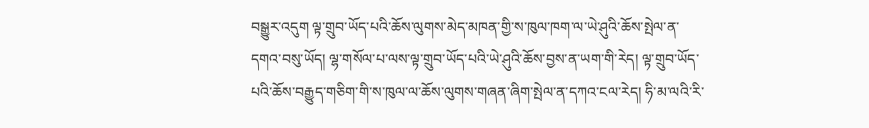བསྒྱུར་འདུག ལྟ་གྲུབ་ཡོད་པའི་ཆོས་ལུགས་མེད་མཁན་གྱི་ས་ཁུལ་ཁག་ལ་ཡེ་ཤུའི་ཆོས་སྤེལ་ན་དགའ་བསུ་ཡོད། ལྷ་གསོལ་པ་ལས་ལྟ་གྲུབ་ཡོད་པའི་ཡེ་ཤུའི་ཆོས་བྱས་ན་ཡག་གི་རེད། ལྟ་གྲུབ་ཡོད་པའི་ཆོས་བརྒྱུད་གཅིག་གི་ས་ཁུལ་ལ་ཆོས་ལུགས་གཞན་ཞིག་སྤེལ་ན་དཀའ་ངལ་རེད། ཧི་མ་ལའི་རི་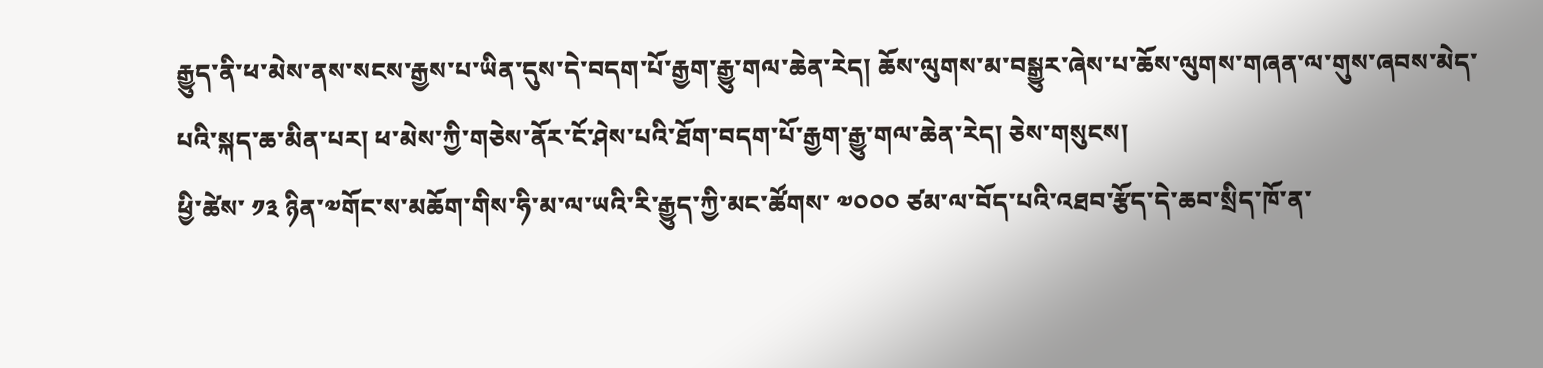རྒྱུད་ནི་ཕ་མེས་ནས་སངས་རྒྱས་པ་ཡིན་དུས་དེ་བདག་པོ་རྒྱག་རྒྱུ་གལ་ཆེན་རེད། ཆོས་ལུགས་མ་བསྒྱུར་ཞེས་པ་ཆོས་ལུགས་གཞན་ལ་གུས་ཞབས་མེད་པའི་སྐད་ཆ་མིན་པར། ཕ་མེས་ཀྱི་གཅེས་ནོར་ངོ་ཤེས་པའི་ཐོག་བདག་པོ་རྒྱག་རྒྱུ་གལ་ཆེན་རེད། ཅེས་གསུངས།
ཕྱི་ཚེས་ ༡༣ ཉིན་༧གོང་ས་མཆོག་གིས་ཧི་མ་ལ་ཡའི་རི་རྒྱུད་ཀྱི་མང་ཚོགས་ ༧༠༠༠ ཙམ་ལ་བོད་པའི་འཐབ་རྩོད་དེ་ཆབ་སྲིད་ཁོ་ན་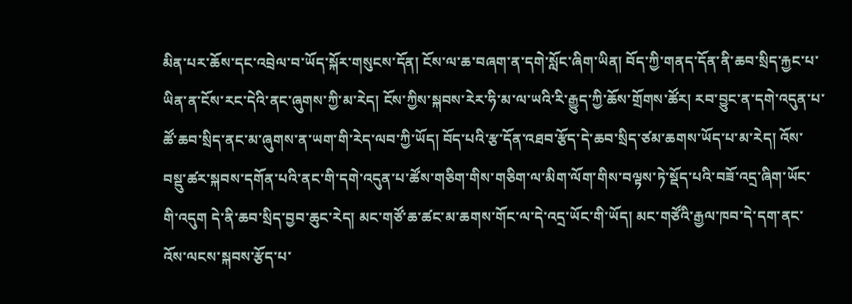མིན་པར་ཆོས་དང་འབྲེལ་བ་ཡོད་སྐོར་གསུངས་དོན། ངོས་ལ་ཆ་བཞག་ན་དགེ་སློང་ཞིག་ཡིན། བོད་ཀྱི་གནད་དོན་ནི་ཆབ་སྲིད་རྐྱང་པ་ཡིན་ན་ངོས་རང་དེའི་ནང་ཞུགས་ཀྱི་མ་རེད། ངོས་ཀྱིས་སྐབས་རེར་ཧི་མ་ལ་ཡའི་རི་རྒྱུད་ཀྱི་ཆོས་གྲོགས་ཚོར། རབ་བྱུང་ན་དགེ་འདུན་པ་ཚོ་ཆབ་སྲིད་ནང་མ་ཞུགས་ན་ཡག་གི་རེད་ལབ་ཀྱི་ཡོད། བོད་པའི་རྩ་དོན་འཐབ་རྩོད་དེ་ཆབ་སྲིད་ཙམ་ཆགས་ཡོད་པ་མ་རེད། འོས་བསྡུ་ཚར་སྐབས་དགོན་པའི་ནང་གི་དགེ་འདུན་པ་ཚོས་གཅིག་གིས་གཅིག་ལ་མིག་ལོག་གིས་བལྟས་ཏེ་སྡོད་པའི་བཟོ་འདྲ་ཞིག་ཡོང་གི་འདུག དེ་ནི་ཆབ་སྲིད་བྱབ་ཆུང་རེད། མང་གཙོ་ཆ་ཚང་མ་ཆགས་གོང་ལ་དེ་འདྲ་ཡོང་གི་ཡོད། མང་གཙོའི་རྒྱལ་ཁབ་དེ་དག་ནང་འོས་ལངས་སྐབས་རྩོད་པ་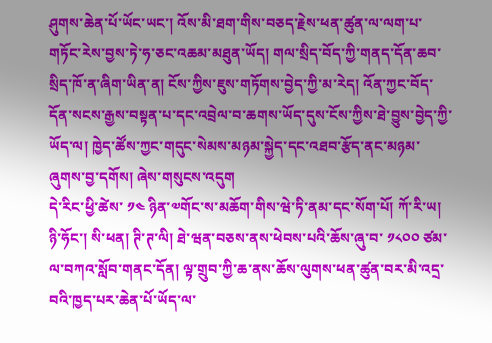ཤུགས་ཆེན་པོ་ཡོང་ཡང་། འོས་མི་ཐག་གིས་བཅད་རྗེས་ཕན་ཚུན་ལ་ལག་པ་གཏོང་རེས་བྱས་ཏེ་ཧ་ཅང་འཆམ་མཐུན་ཡོད། གལ་སྲིད་བོད་ཀྱི་གནད་དོན་ཆབ་སྲིད་ཁོ་ན་ཞིག་ཡིན་ན། ངོས་ཀྱིས་ཇུས་གཏོགས་བྱེད་ཀྱི་མ་རེད། འོན་ཀྱང་བོད་དོན་སངས་རྒྱས་བསྟན་པ་དང་འབྲེལ་བ་ཆགས་ཡོད་དུས་ངོས་ཀྱིས་ཐེ་བྱུས་བྱེད་ཀྱི་ཡོད་ལ། ཁྱེད་ཚོས་ཀྱང་གདུང་སེམས་མཉམ་སྐྱེད་དང་འཐབ་རྩོད་ནང་མཉམ་ཞུགས་བྱ་དགོས། ཞེས་གསུངས་འདུག
དེ་རིང་ཕྱི་ཚེས་ ༡༤ ཉིན་༧གོང་ས་མཆོག་གིས་ཝེ་ཏི་ནམ་དང་སོག་པོ། ཀོ་རི་ཡ། ཉི་ཧོང་། སི་ཕན། ཊི་ཊ་ལི། ཐེ་ཝན་བཅས་ནས་ཕེབས་པའི་ཆོས་ཞུ་བ་ ༡༨༠༠ ཙམ་ལ་བཀའ་སློབ་གནང་དོན། ལྟ་གྲུབ་ཀྱི་ཆ་ནས་ཆོས་ལུགས་ཕན་ཚུན་བར་མི་འདྲ་བའི་ཁྱད་པར་ཆེན་པོ་ཡོད་ལ་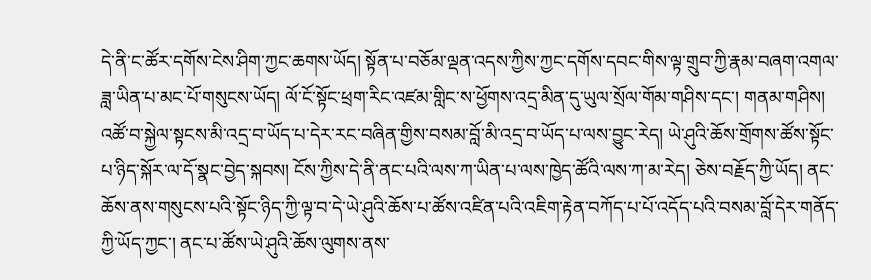དེ་ནི་ང་ཚོར་དགོས་ངེས་ཤིག་ཀྱང་ཆགས་ཡོད། སྟོན་པ་བཅོམ་ལྡན་འདས་ཀྱིས་ཀྱང་དགོས་དབང་གིས་ལྟ་གྲུབ་ཀྱི་རྣམ་བཞག་འགལ་ཟླ་ཡིན་པ་མང་པོ་གསུངས་ཡོད། ལོ་ངོ་སྟོང་ཕྲག་རིང་འཛམ་གླིང་ས་ཕྱོགས་འདྲ་མིན་དུ་ཡུལ་སྲོལ་གོམ་གཤིས་དང་། གནམ་གཤིས། འཚོ་བ་སྐྱེལ་སྟངས་མི་འདྲ་བ་ཡོད་པ་དེར་རང་བཞིན་གྱིས་བསམ་བློ་མི་འདྲ་བ་ཡོད་པ་ལས་བྱུང་རེད། ཡེ་ཤུའི་ཆོས་གྲོགས་ཚོས་སྟོང་པ་ཉིད་སྐོར་ལ་དོ་སྣང་བྱེད་སྐབས། ངོས་ཀྱིས་དེ་ནི་ནང་པའི་ལས་ཀ་ཡིན་པ་ལས་ཁྱེད་ཚོའི་ལས་ཀ་མ་རེད། ཅེས་བརྗོད་ཀྱི་ཡོད། ནང་ཆོས་ནས་གསུངས་པའི་སྟོང་ཉིད་ཀྱི་ལྟ་བ་དེ་ཡེ་ཤུའི་ཆོས་པ་ཚོས་འཛིན་པའི་འཇིག་རྟེན་བཀོད་པ་པོ་འདོད་པའི་བསམ་བློ་དེར་གནོད་ཀྱི་ཡོད་ཀྱང་། ནང་པ་ཚོས་ཡེ་ཤུའི་ཆོས་ལུགས་ནས་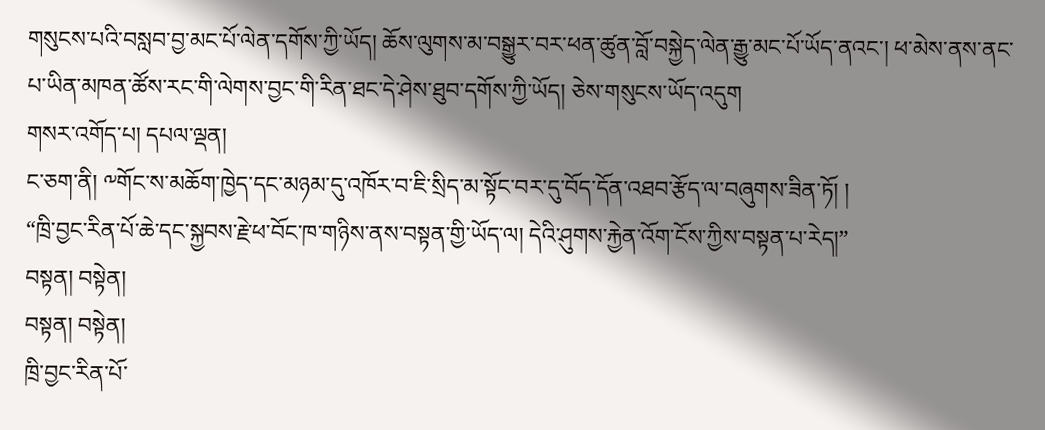གསུངས་པའི་བསླབ་བྱ་མང་པོ་ལེན་དགོས་ཀྱི་ཡོད། ཆོས་ལུགས་མ་བསྒྱུར་བར་ཕན་ཚུན་བློ་བསྐྱེད་ལེན་རྒྱུ་མང་པོ་ཡོད་ནའང་། ཕ་མེས་ནས་ནང་པ་ཡིན་མཁན་ཚོས་རང་གི་ལེགས་བྱང་གི་རིན་ཐང་དེ་ཤེས་ཐུབ་དགོས་ཀྱི་ཡོད། ཅེས་གསུངས་ཡོད་འདུག
གསར་འགོད་པ། དཔལ་ལྡན།
ང་ཅག་ནི། ༸གོང་ས་མཆོག་ཁྱེད་དང་མཉམ་དུ་འཁོར་བ་ཇི་སྲིད་མ་སྟོང་བར་དུ་བོད་དོན་འཐབ་རྩོད་ལ་བཞུགས་ཟིན་ཏོ། །
“ཁྲི་བྱང་རིན་པོ་ཆེ་དང་སྐྱབས་རྗེ་ཕ་བོང་ཁ་གཉིས་ནས་བསྟན་གྱི་ཡོད་ལ། དེའི་ཤུགས་རྐྱེན་འོག་ངོས་ཀྱིས་བསྟན་པ་རེད།”
བསྟན། བསྟེན།
བསྟན། བསྟེན།
ཁྲི་བྱང་རིན་པོ་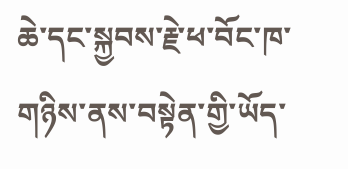ཆེ་དང་སྐྱབས་རྗེ་ཕ་བོང་ཁ་གཉིས་ནས་བསྟེན་གྱི་ཡོད་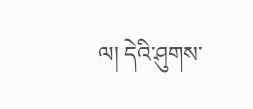ལ། དེའི་ཤུགས་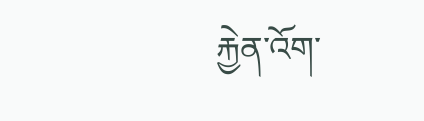རྐྱེན་འོག་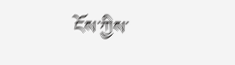ངོས་ཀྱིས་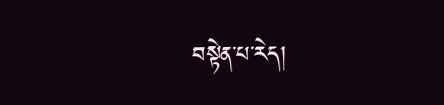བསྟེན་པ་རེད།